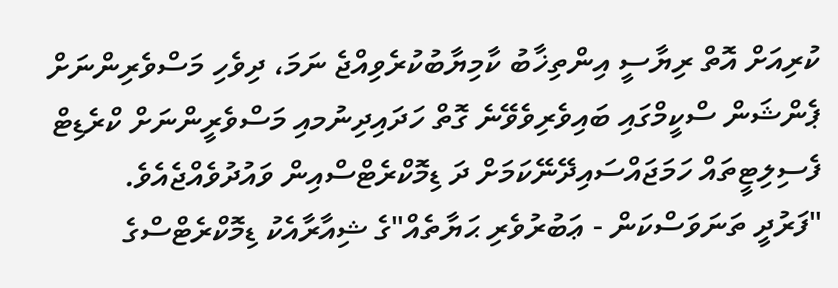ކުރިއަށް އޮތް ރިޔާސީ އިންތިޚާބު ކާމިޔާބުކުރެވިއްޖެ ނަމަ، ދިވެހި މަސްވެރިންނަށް ޕެންޝަން ސްކީމްގައި ބައިވެރިވެވޭނެ ގޮތް ހަދައިދިނުމއި މަސްވެރީންނަށް ކްރެޑިޓް ފެސިލިޓީތައް ހަމަޖައްސައިދޭނޭކަމަށް ދަ ޑިމޮކްރެޓްސްއިން ވައުދުވެއްޖެއެވެ.
"ފަރުދީ ތަނަވަސްކަން - ޢަބުރުވެރި ޙަޔާތެއް"ގެ ޝިއާރާއެކު ޑިމޮކްރެޓްސްގެ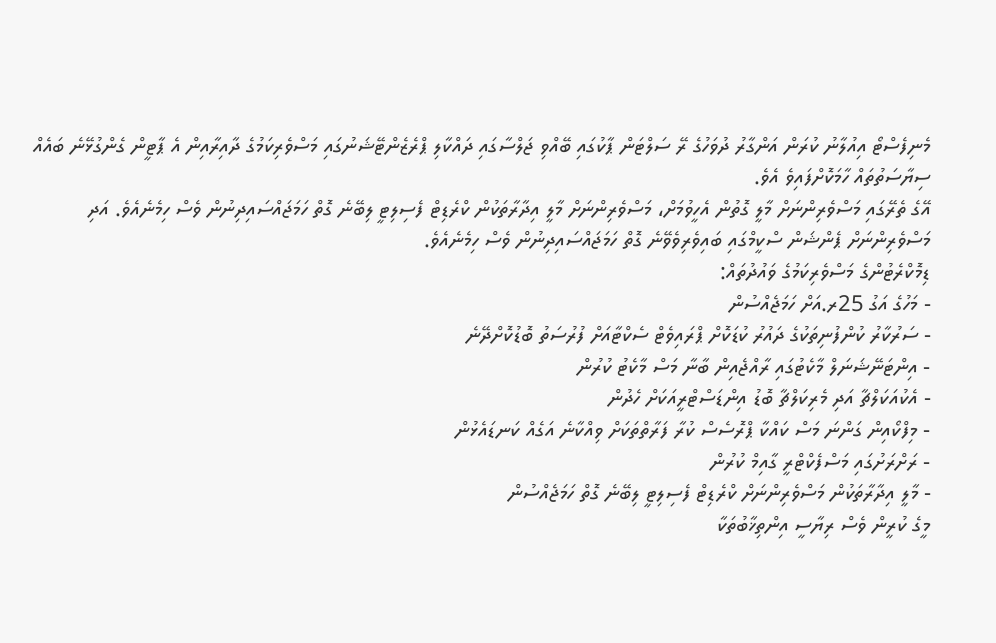މެނިފެސްޓޯ އިއުލާނު ކުރަން އަންގާރު ދުވަހުގެ ރޭ ސަލްޓަން ޕާކުގައި ބޭއްވި ޖަލްސާގައި ދައްކާލި ޕްރެޒެންޓޭޝަނުގައި މަސްވެރިކަމުގެ ދާއިރާއިން އެ ޕާޓީން ގެންގުޅޭނެ ބައެއް ސިޔާސަތުތައް ހާމަކޮށްފައިވެ އެވެ.
އޭގެ ތެރޭގައި މަސްވެރިންނަށް މާލީ ގޮތުން އެހީވުމަށް، މަސްވެރިންނަށް މާލީ އިދާރާތަކުން ކްރެޑިޓް ފެސިލިޓީ ލިބޭނެ ގޮތް ހަމަޖައްސައިދިނުން ވެސް ހިމެނެއެވެ. އަދި މަސްވެރިންނަށް ޕެންޝަން ސްކީމްގައި ބައިވެރިވެވޭނެ ގޮތް ހަމަޖައްސައިދިނުން ވެސް ހިމެނެއެވެ.
ޑިމޮކްރެޓުންގެ މަސްވެރިކަމުގެ ވައުދުތައް:
- މަހުގެ އަގު 25ރ.އަށް ހަމަޖެއްސުން
- ސަރުކާރު ކުންފުނިތަކުގެ ދައުރު ކުޑަކޮށް ޕްރައިވެޓް ސެކްޓާއަށް ފުރުސަތު ބޮޑުކޮށްދޭނެ
- އިންޓަނޭޝަނަލް މާކެޓުގައި ރާއްޖެއިން ބާނާ މަސް މާކެޓު ކުރުން
- އެކުއަކަލްޗާ އަދި މެރިކަލްޗާ ބޮޑު އިންޑަސްޓްރީއަކަށް ހެދުން
- މިފްކޯއިން ގަންނަ މަސް ކައްކާ ޕްރޮސެސް ކުރާ ފަރާތްތަކަށް ވިއްކާނެ އަގެއް ކަނޑައެޅުން
- ރަށްރަށުގައި މަސްފެކްޓްރީ ގާއިމް ކުރުން
- މާލީ އިދާރާތަކުން މަސްވެރިންނަށް ކްރެޑިޓް ފެސިލިޓީ ލިބޭނެ ގޮތް ހަމަޖެއްސުން
މީގެ ކުރީން ވެސް ރިޔާސީ އިންތިޚާބުތަކާ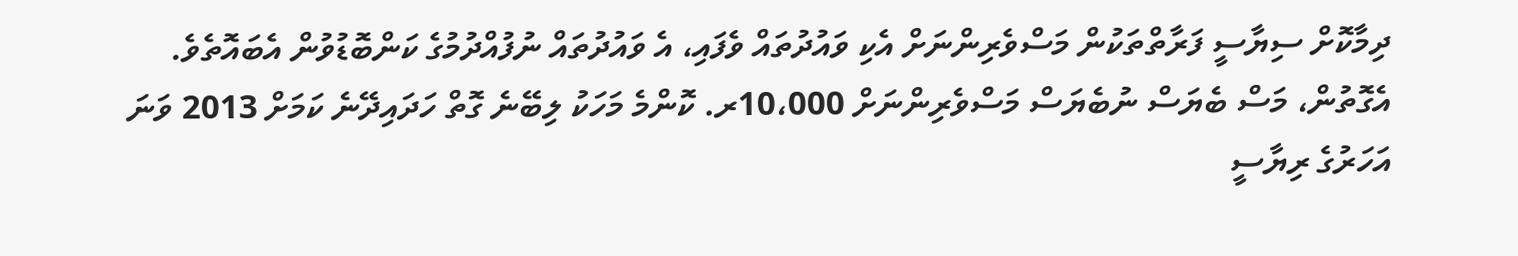ދިމާކޮށް ސިޔާސީ ފަރާތްތަކުން މަސްވެރިންނަށް އެކި ވައުދުތައް ވެފައި، އެ ވައުދުތައް ނުފުއްދުމުގެ ކަންބޮޑުވުން އެބައޮތެވެ.
އެގޮތުން، މަސް ބެޔަސް ނުބެޔަސް މަސްވެރިންނަށް 10،000ރ. ކޮންމެ މަހަކު ލިބޭނެ ގޮތް ހަދައިދޭނެ ކަމަށް 2013 ވަނަ އަހަރުގެ ރިޔާސީ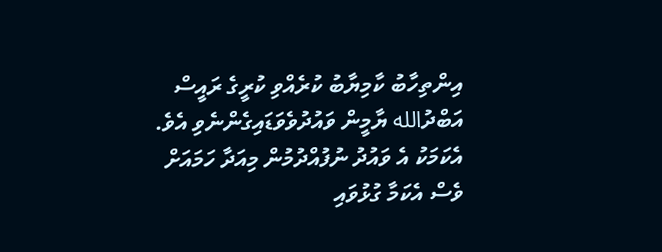އިންތިހާބު ކާމިޔާބު ކުރެއްވި ކުރީގެ ރައީސް އަބްދުالله ޔާމީން ވައުދުވެވަޑައިގެންނެވި އެވެ.
އެކަމަކު އެ ވައުދު ނުފުއްދުމުން މިއަދާ ހަމައަށް ވެސް އެކަމާ ގުޅުވައި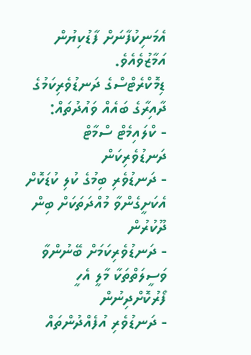އެމަނިކުފާނަށް ފާޑުކިޔުން އަމާޒުވެއެވެ.
ޑިމޮކްރެޓްސްގެ ދަނޑުވެރިކަމުގެ ދާއިރާގެ ބައެއް ވައުދުތައް:
- ކްލައިމެޓް ސްމާޓް ދަނޑުވެރިކަން
- ދަނޑުވެރި ބިމުގެ ކުލި ކުޑަކޮށް އެކަށީގެންވާ މުއްދަތަކަށް ބިން ދޫކުރުން
- ދަނޑުވެރިކަމަށް ބޭނުންވާ ވަސީލަތްތަކާ މާލީ އެހީ ފޯރުކޮށްދިނުން
- ދަނޑުވެރި އުފެއްދުންތައް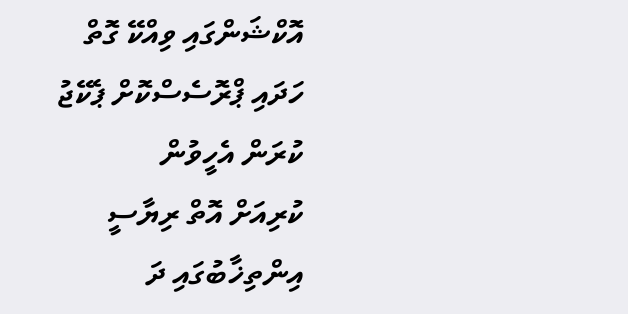އޮކްޝަންގައި ވިއްކޭ ގޮތް ހަދައި ޕްރޮސެސްކޮށް ޕެކޭޖު ކުރަން އެހީވުން
ކުރިއަށް އޮތް ރިޔާސީ އިންތިޚާބުގައި ދަ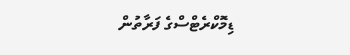ޑިމޮކްރެޓްސްގެ ފަރާތުން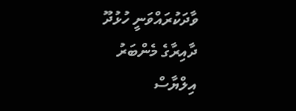ވާދަކުރައްވަނީ ހުޅުދޫ ދާއިރާގެ މެންބަރު އިލްޔާސް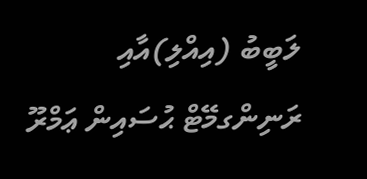ލަބީބު (އިއްލި)އާއި ރަނިންގމޭޓް ޙުސައިން ޢަމްރޫ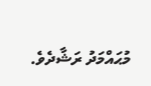މުޙައްމަދު ރަޝާދެވެ.